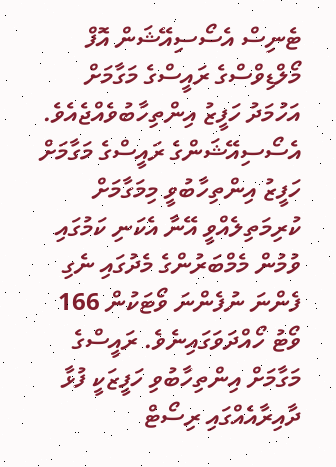ޓެނިސް އެސޯސިއޭޝަން އޮފް މޯލްޑިވްސްގެ ރައީސްގެ މަގާމަށް އަހުމަދު ހަފީޒު އިންތިހާބުވެއްޖެއެވެ.
އެސޯސިއޭޝަންގެ ރައީސްގެ މަގާމަށް ހަފީޒު އިންތިހާބުވީ މިމަގާމަށް ކުރިމަތިލެއްވީ އޭނާ އެކަނި ކަމުގައި ވުމުން މެމްބަރުންގެ މެދުގައި ނެގި ފެންނަ ނުފެންނަ ވޯޓަކުން 166 ވޯޓު ހޯއްދަވަގައިނެވެ. ރައީސްގެ މަގާމަށް އިންތިހާބުވި ހަފީޒަކީ ފުޅާ ދާއިރާއެއްގައި ރިސޯޓް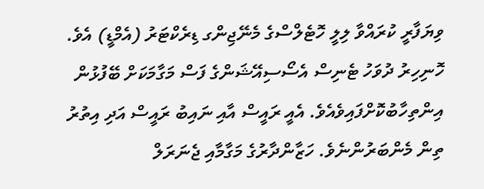ވިޔަފާރީ ކުރައްވާ ލިލީ ހޮޓެލްސްގެ މެނޭޖިންގ ޑިރެކްޓަރު (އެމްޑީ) އެވެ.
ހޮނިހިރު ދުވަހު ޓެނިސް އެސޯސިއޭޝަންގެ ފަސް މަގާމަކަށް ބޭފުޅުން އިންތިހާބުކޮށްފައިވެއެވެ. އެއީ ރައީސް އާއި ނައިބު ރައީސް އަދި އިތުރު ތިން މެންބަރުންނެވެ. ހަޒާންދާރުގެ މަގާމާއި ޖެނަރަލް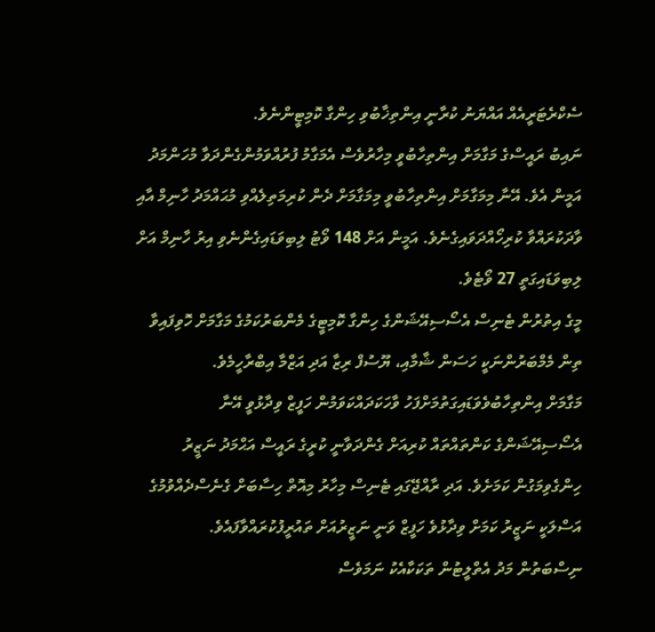ސެކްރެޓަރީއެއް އައްޔަނު ކުރާނީ އިންތިޚާބުވި ހިންގާ ކޮމިޓީންނެވެ.
ނައިބު ރައީސްގެ މަގާމަށް އިންތިހާބުވީ މިހާރުވެސް އެމަގާމު ފުރުއްވަމުންގެންދަވާ މުހަންމަދު އަމީން އެވެ. އޭނާ މިމަގާމަށް އިންތިހާބުވީ މިމަގާމަށް ދެން ކުރިމަތިލެއްވި މުޙައްމަދު ހާނިމް އާއި ވާދަކުރައްވާ ކުރިހޯއްދަވައިގެނެވެ. އަމީން އަށް 148 ވޯޓު ލިބިވަޑައިގެންނެވި އިރު ހާނިމް އަށް ލިބިވަޑައިގަތީ 27 ވޯޓެވެ.
މީގެ އިތުރުން ޓެނިސް އެސޯސިއޭޝަންގެ ހިންގާ ކޮމިޓީގެ މެންބަރުކަމުގެ މަގާމަށް ހޮވިފައިވާ ތިން މެމްބަރުންނަކީ ހަސަން ޝާމާއި، ޔޫސުފް ރިޒާ އަދި އަޒްމާ އިބްރާހީމެވެ.
މަގާމަށް އިންތިހާބުވެވަޑައިގަތުމަށްފަހު ވާހަކަދައްކަވަމުން ހަފީޒް ވިދާޅުވީ އޭނާ އެސޯސިއޭޝަންގެ ކަންތައްތައް ކުރިއަށް ގެންދަވާނީ ކުރީގެ ރައީސް އަޙްމަދު ނަޒީރު ހިންގެވިމަގުން ކަމަށެވެ. އަދި ރާއްޖޭގައި ޓެނިސް މިހާރު މިއޮތް ހިސާބަށް ގެނެސްދެއްވުމުގެ އަސްލަކީ ނަޒީރު ކަމަށް ވިދާޅުވެ ހަފީޒް ވަނީ ނަޒީރުއަށް ތައުރީފުކުރައްވާފައެވެ.
ނިސްބަތުން މަދު އެތްލީޓުން ތަކަކާއެކު ނަމަވެސް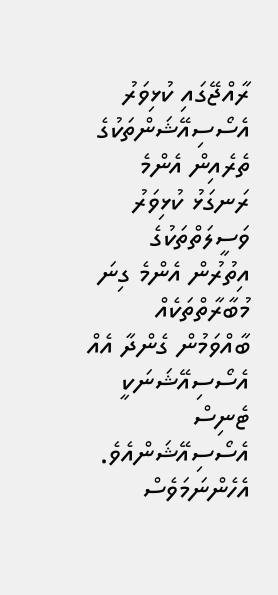ރާއްޖޭގައި ކުޅިވަރު އެސޯސިއޭޝަންތަކުގެ ތެރެއިން އެންމެ ރަނގަޅު ކުޅިވަރު ވަސީލަތްތަކުގެ އިތުރުން އެންމެ ގިނަ މުބާރާތްތަކެއް ބާއްވަމުން ގެންދާ އެއް އެސޯސިއޭޝަނަކީ ޓެނިސް އެސޯސިއޭޝަންއެވެ. އެހެންނަމަވެސް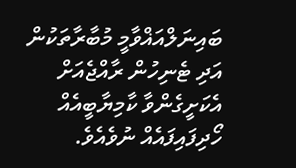ބައިނަލްއަޣްވާމީ މުބާރާތަކުން އަދި ޓެނިހުން ރާއްޖެއަށް އެކަށީގެންވާ ކާމިޔާބީއެއް ހޯދިފައިފައެއް ނުވެއެވެ.